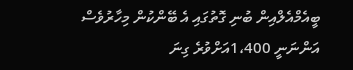ބީއެމްއެލްއިން ބުނި ގޮތުގައި އެ ބޭންކުން މިހާރުވެސް އަންނަނީ 1،400އަށްވުރެ ގިނަ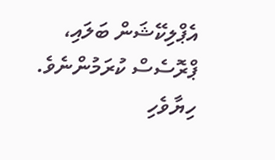އެޕްލިކޭޝަން ބަލައި، ޕްރޮސެސް ކުރަމުންނެވެ.
ހިޔާވެހި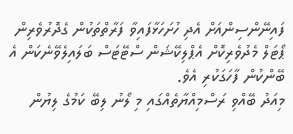ފައިނޭންސިންއަށް އެދި ހުށަހަޅާފައިވާ ފަރާތްތަކުން ގެދޮރުވެރިން ޕޯޓަލް މެދުވެރިކޮށް އެޕްލިކޭޝަން ސްޓޭޓަސް ބަލައިލެވޭނެކަން އެ ބޭންކުން ފާހަގަކުރި އެވެ.
މިއަދު ބޭއްވި ރަސްމިއްޔާތެއްގައި މި ލޯނު ލިބޭ ކަމުގެ ލިޔުން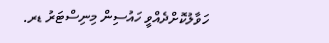ހަވާލުކޮށްދެއްވީ ހައުސިން މިނިސްޓަރު ޑރ.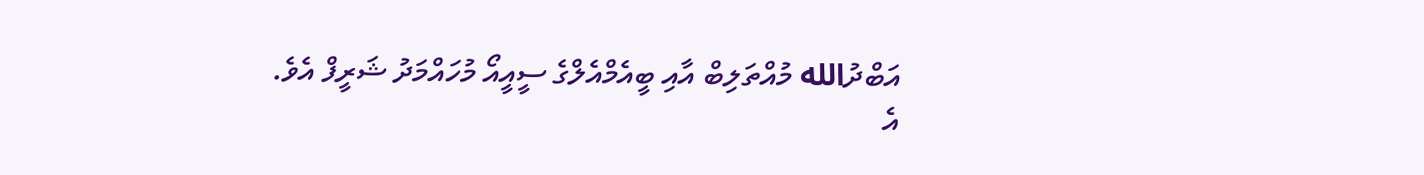އަބްދުالله މުއްތަލިބް އާއި ބީއެމްއެލްގެ ސީއީއޯ މުހައްމަދު ޝަރީފް އެވެ.
އެ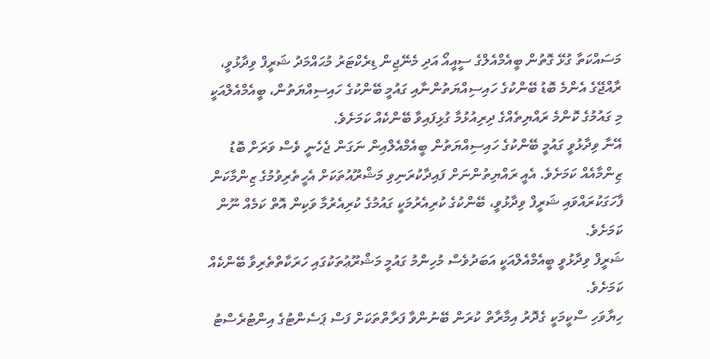މަސައްކަތާ ގުޅޭ ގޮތުން ބީއެމްއެލްގެ ސީއީއޯ އަދި މެނޭޖިން ޑިރެކްޓަރު މުޙައްމަދު ޝަރީފް ވިދާޅުވީ، ރާއްޖޭގެ އެންމެ ބޮޑު ބޭންކުގެ ހައިސިއްޔަތުންނާއި ގައުމީ ބޭންކުގެ ހައިސިއްޔަތުން، ބީއެމްއެލްއަކީ މި ގައުމުގެ ކޮންމެ ރައްޔިތެއްގެ ދިރިއުޅުމާ ގުޅިފައިވާ ބޭންކެއް ކަމަށެވެ.
އޭނާ ވިދާޅުވީ ގައުމީ ބޭންކުގެ ހައިސިއްޔަތުން ބީއެމްއެލްއިން ނަގަން ޖެހެނީ ވެސް ވަރަށް ބޮޑު ޒިންމާއެއް ކަމަށެވެ. އެއީ ރައްޔިތުންނަށް ފައިދާކުރަނިވި މަޝްރޫއުތަކަށް އެހީތެރިވުމުގެ ޒިންމާކަން ފާހަގަކުރައްވައި ޝަރީފް ވިދާޅުވީ، ބޭންކުގެ ކުރިއެރުމަކީ ގައުމުގެ ކުރިއެރުމާ ވަކިން އޮތް ކަމެއް ނޫން ކަމަށެވެ.
ޝަރީފް ވިދާޅުވީ ބީއެމްއެލްއަކީ އަބަދުވެސް މުހިންމު ގައުމީ މަޝްރޫޢުތަކުގައި ހަރަކާތްތެރިވާ ބޭންކެއް ކަމަށެވެ.
ހިޔާވަހި ސްކީމަކީ ގެދޮރު އިމާރާތް ކުރަން ބޭނުންވާ ފަރާތްތަކަށް ފަސް ޕަސެންޓުގެ އިންޓުރެސްޓު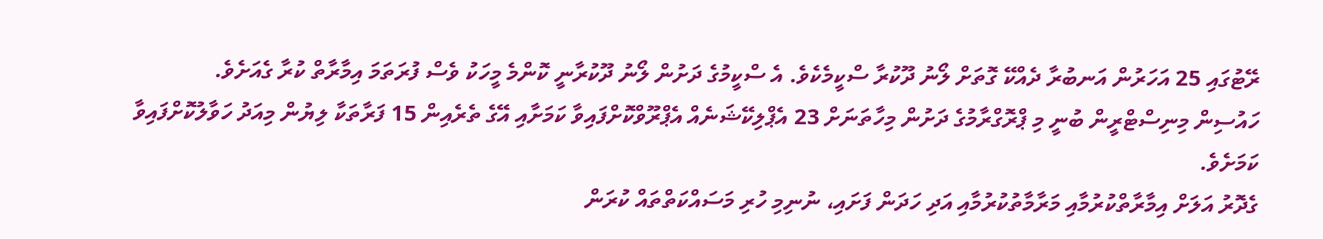ރޭޓުގައި 25 އަހަރުން އަނބުރާ ދެއްކޭ ގޮތަށް ލޯނު ދޫކުރާ ސްކީމެކެވެ. އެ ސްކީމުގެ ދަށުން ލޯނު ދޫކުރާނީ ކޮންމެ މީހަކު ވެސް ފުރަތަމަ އިމާރާތް ކުރާ ގެއަށެވެ.
ހައުސިން މިނިސްޓްރީން ބުނީ މި ޕްރޮގްރާމުގެ ދަށުން މިހާތަނަށް 23 އެޕްލިކޭޝަނެއް އެޕްރޫވްކޮށްފައިވާ ކަމަށާއި އޭގެ ތެރެއިން 15 ފަރާތަކާ ލިޔުން މިއަދު ހަވާލުކޮށްފައިވާ ކަމަށެވެ.
ގެދޮރު އަލަށް އިމާރާތްކުރުމާއި މަރާމާތުކުރުމާއި އަދި ހަދަން ފަށައި، ނުނިމި ހުރި މަސައްކަތްތައް ކުރަން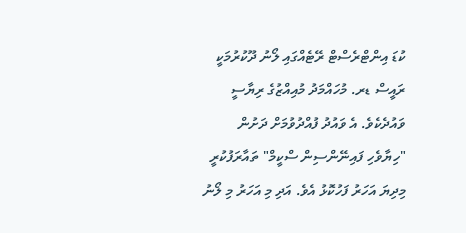ކުޑަ އިންޓްރެސްޓް ރޭޓެއްގައި ލޯނު ދޫކުރުމަކީ ރައީސް ޑރ. މުހައްމަދު މުއިއްޒުގެ ރިޔާސީ ވައުދެކެވެ. އެ ވައުދު ފުއްދުވުމަށް ދަށުން "ހިޔާވެހި ފައިނޭންސިން ސްކީމް" ތައާރަފުކުރީ މިދިޔަ އަހަރު ފަހުކޮޅު އެވެ. އަދި މި އަހަރު މި ލޯނު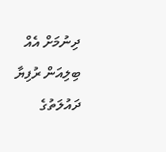ދިނުމަށް އެއް ބިލިއަން ރުފިޔާ ދައުލަތުގެ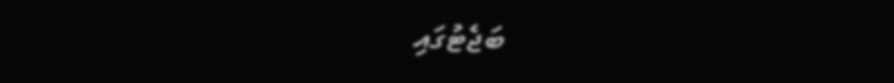ބަޖެޓުގައި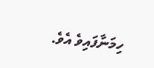ހިމަނާފައިވެ އެވެ.